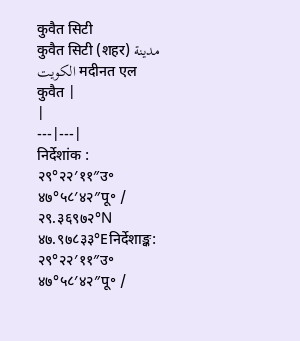कुवैत सिटी
कुवैत सिटी (शहर) مدينة الكويت मदीनत एल कुवैत |
|
---|---|
निर्देशांक : २९°२२′११″उ॰ ४७°५८′४२″पू॰ / २९.३६९७२°N ४७.९७८३३°Eनिर्देशाङ्क: २९°२२′११″उ॰ ४७°५८′४२″पू॰ /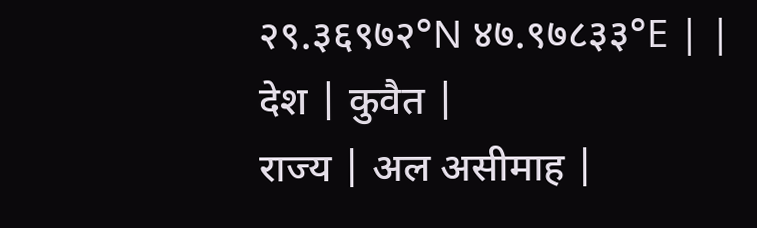२९.३६९७२°N ४७.९७८३३°E | |
देश | कुवैत |
राज्य | अल असीमाह |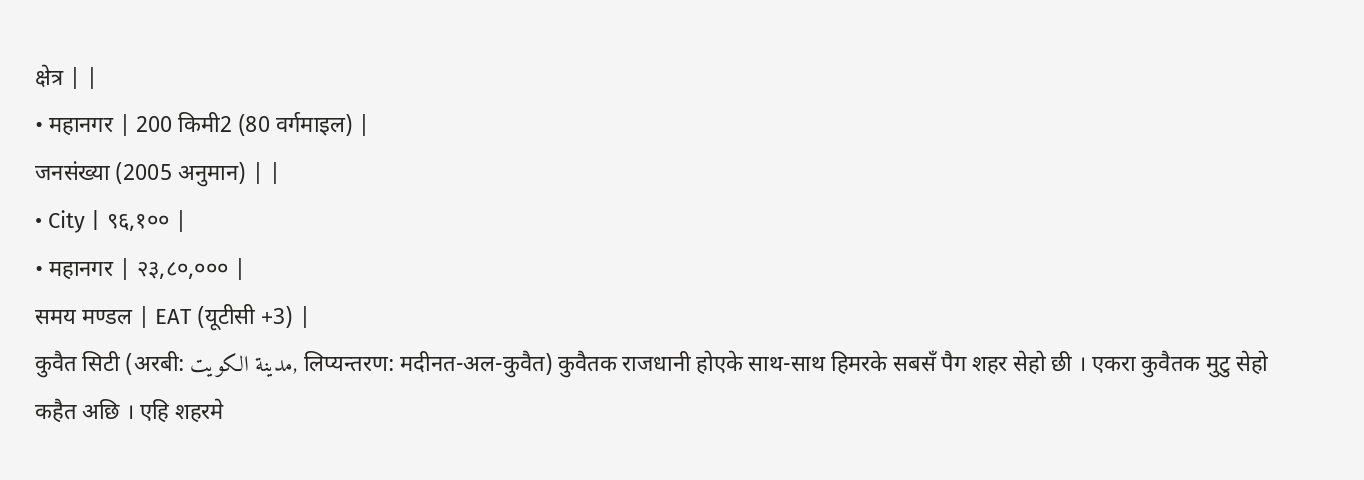क्षेत्र | |
• महानगर | 200 किमी2 (80 वर्गमाइल) |
जनसंख्या (2005 अनुमान) | |
• City | ९६,१०० |
• महानगर | २३,८०,००० |
समय मण्डल | EAT (यूटीसी +3) |
कुवैत सिटी (अरबी: مدينة الكويت, लिप्यन्तरण: मदीनत-अल-कुवैत) कुवैतक राजधानी होएके साथ-साथ हिमरके सबसँ पैग शहर सेहो छी । एकरा कुवैतक मुटु सेहो कहैत अछि । एहि शहरमे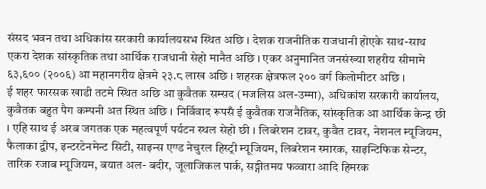संसद भवन तथा अधिकांस सरकारी कार्यालयसभ स्थित अछि । देशक राजनीतिक राजधानी होएके साथ-साथ एकरा देशक सांस्कृतिक तथा आर्थिक राजधानी सेहो मानैत अछि । एकर अनुमानित जनसंख्या शहरीय सीमामे ६३,६०० (२००६) आ महानगरीय क्षेत्रमे २३.८ लाख अछि । शहरक क्षेत्रफल २०० वर्ग किलोमीटर अछि ।
ई शहर फारसक खाडी तटमे स्थित अछि आ कुवैतक सम्सद (मजलिस अल-उम्मा), अधिकांश सरकारी कार्यालय, कुवैतक बहुत पैग कम्पनी अत स्थित अछि । निर्विवाद रूपसँ ई कुवैतक राजनैतिक, सांस्कृतिक आ आर्थिक केन्द्र छी । एहि साथ ई अरब जगतक एक महत्वपूर्ण पर्यटन स्थल सेहो छी । लिबरेशन टावर, कुवैत टावर, नेशनल म्यूजियम, फैलाका द्वीप, इन्टरटेनमेन्ट सिटी, साइन्स एण्ड नेचुरल हिस्ट्री म्यूजियम, लिबरेशन स्मारक, साइन्टिफिक सेन्टर, तारिक रजाब म्यूजियम, बयात अल- बदीर, जूलाजिकल पार्क, सङ्गीतमय फव्वारा आदि हिमरक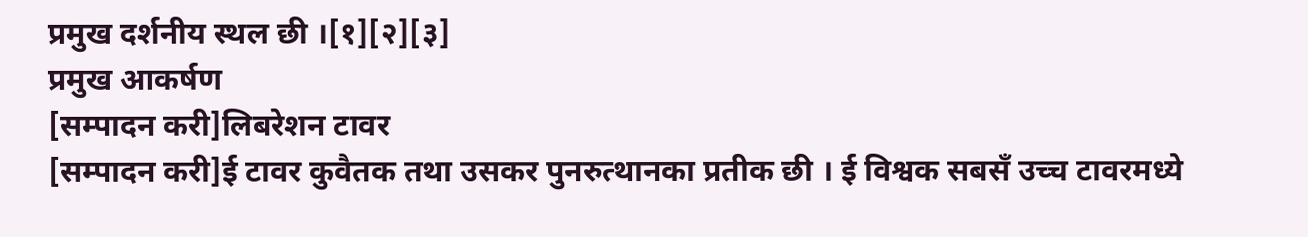प्रमुख दर्शनीय स्थल छी ।[१][२][३]
प्रमुख आकर्षण
[सम्पादन करी]लिबरेशन टावर
[सम्पादन करी]ई टावर कुवैतक तथा उसकर पुनरुत्थानका प्रतीक छी । ई विश्वक सबसँ उच्च टावरमध्ये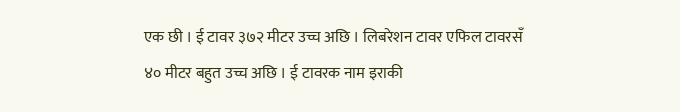एक छी । ई टावर ३७२ मीटर उच्च अछि । लिबरेशन टावर एफिल टावरसँ ४० मीटर बहुत उच्च अछि । ई टावरक नाम इराकी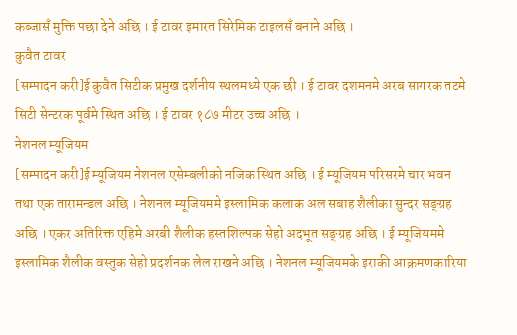कब्जासँ मुक्ति पछा देने अछि । ई टावर इमारत सिरेमिक टाइलसँ बनाने अछि ।
कुवैत टावर
[सम्पादन करी]ई कुवैत सिटीक प्रमुख दर्शनीय स्थलमध्ये एक छी । ई टावर दशमनमे अरब सागरक तटमे सिटी सेन्टरक पूर्वमे स्थित अछि । ई टावर १८७ मीटर उच्च अछि ।
नेशनल म्यूजियम
[सम्पादन करी]ई म्यूजियम नेशनल एसेम्बलीको नजिक स्थित अछि । ई म्यूजियम परिसरमे चार भवन तथा एक तारामन्डल अछि । नेशनल म्यूजियममे इस्लामिक कलाक अल सबाह शैलीका सुन्दर सङ्ग्रह अछि । एकर अतिरिक्त एहिमे अरबी शैलीक हस्तशिल्पक सेहो अदभूत सङ्ग्रह अछि । ई म्यूजियममे इस्लामिक शैलीक वस्तुक सेहो प्रदर्शनक लेल राखने अछि । नेशनल म्यूजियमके इराकी आक्रमणकारिया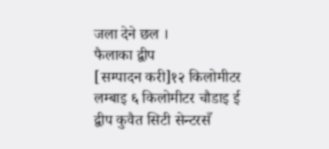जला देने छल ।
फैलाका द्वीप
[सम्पादन करी]१२ किलोमीटर लम्बाइ ६ किलोमीटर चौडाइ ई द्वीप कुवैत सिटी सेन्टरसँ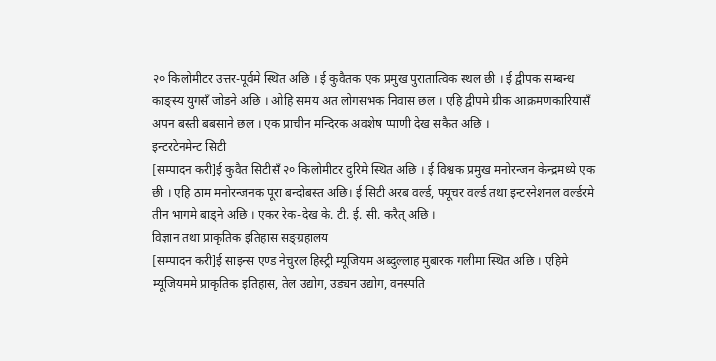२० किलोमीटर उत्तर-पूर्वमे स्थित अछि । ई कुवैतक एक प्रमुख पुरातात्विक स्थल छी । ई द्वीपक सम्बन्ध काङ्स्य युगसँ जोडने अछि । ओहि समय अत लोगसभक निवास छल । एहि द्वीपमे ग्रीक आक्रमणकारियासँ अपन बस्ती बबसाने छल । एक प्राचीन मन्दिरक अवशेष प्पाणी देख सकैत अछि ।
इन्टरटेनमेन्ट सिटी
[सम्पादन करी]ई कुवैत सिटीसँ २० किलोमीटर दुरिमे स्थित अछि । ई विश्वक प्रमुख मनोरन्जन केन्द्रमध्ये एक छी । एहि ठाम मनोरन्जनक पूरा बन्दोबस्त अछि। ई सिटी अरब वर्ल्ड, फ्यूचर वर्ल्ड तथा इन्टरनेशनल वर्ल्डरमे तीन भागमे बाड्ने अछि । एकर रेक-देख के. टी. ई. सी. करैत् अछि ।
विज्ञान तथा प्राकृतिक इतिहास सङ्ग्रहालय
[सम्पादन करी]ई साइन्स एण्ड नेचुरल हिस्ट्री म्यूजियम अब्दुल्लाह मुबारक गलीमा स्थित अछि । एहिमे म्यूजियममे प्राकृतिक इतिहास, तेल उद्योग, उड्यन उद्योग, वनस्पति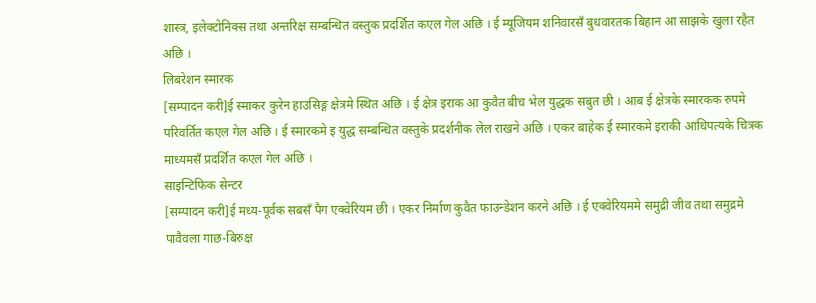शास्त्र, इलेक्टोनिक्स तथा अन्तरिक्ष सम्बन्धित वस्तुक प्रदर्शित कएल गेल अछि । ई म्यूजियम शनिवारसँ बुधवारतक बिहान आ साझके खुला रहैत अछि ।
लिबरेशन स्मारक
[सम्पादन करी]ई स्माकर कुरेन हाउसिङ्ग क्षेत्रमे स्थित अछि । ई क्षेत्र इराक आ कुवैत बीच भेल युद्धक सबुत छी । आब ई क्षेत्रके स्मारकक रुपमे परिवर्तित कएल गेल अछि । ई स्मारकमे इ युद्ध सम्बन्धित वस्तुके प्रदर्शनीक लेल राखने अछि । एकर बाहेक ई स्मारकमे इराकी आधिपत्यके चित्रक माध्यमसँ प्रदर्शित कएल गेल अछि ।
साइन्टिफिक सेन्टर
[सम्पादन करी]ई मध्य-पूर्वक सबसँ पैग एक्वेरियम छी । एकर निर्माण कुवैत फाउन्डेशन करने अछि । ई एक्वेरियममे समुद्री जीव तथा समुद्रमे पावैवला गाछ-बिरुक्ष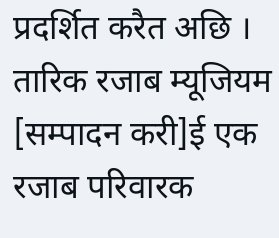प्रदर्शित करैत अछि ।
तारिक रजाब म्यूजियम
[सम्पादन करी]ई एक रजाब परिवारक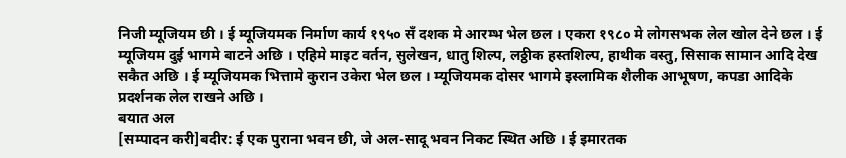निजी म्यूजियम छी । ई म्यूजियमक निर्माण कार्य १९५० सँ दशक मे आरम्भ भेल छल । एकरा १९८० मे लोगसभक लेल खोल देने छल । ई म्यूजियम दुई भागमे बाटने अछि । एहिमे माइट वर्तन, सुलेखन, धातु शिल्प, लठ्ठीक हस्तशिल्प, हाथीक वस्तु, सिसाक सामान आदि देख सकैत अछि । ई म्यूजियमक भित्तामे कुरान उकेरा भेल छल । म्यूजियमक दोसर भागमे इस्लामिक शैलीक आभूषण, कपडा आदिके प्रदर्शनक लेल राखने अछि ।
बयात अल
[सम्पादन करी]बदीर: ई एक पुराना भवन छी, जे अल-सादू भवन निकट स्थित अछि । ई इमारतक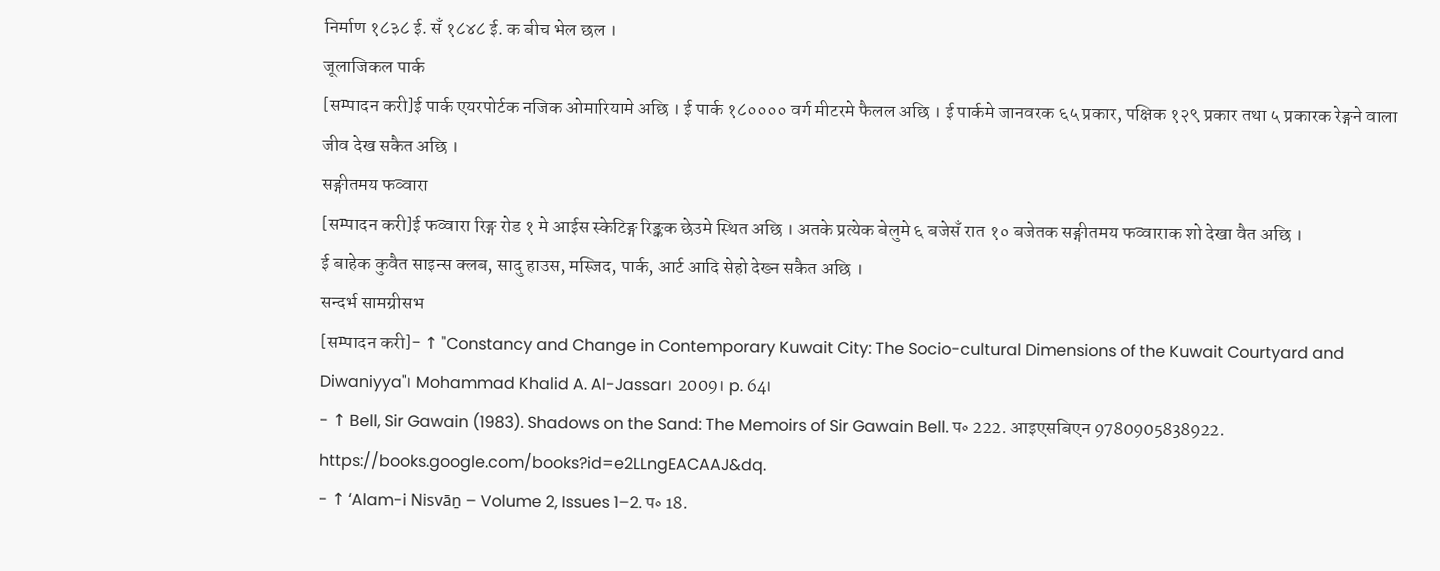निर्माण १८३८ ई. सँ १८४८ ई. क बीच भेल छल ।
जूलाजिकल पार्क
[सम्पादन करी]ई पार्क एयरपोर्टक नजिक ओमारियामे अछि । ई पार्क १८०००० वर्ग मीटरमे फैलल अछि । ई पार्कमे जानवरक ६५ प्रकार, पक्षिक १२९ प्रकार तथा ५ प्रकारक रेङ्गने वाला जीव देख सकैत अछि ।
सङ्गीतमय फव्वारा
[सम्पादन करी]ई फव्वारा रिङ्ग रोड १ मे आईस स्केटिङ्ग रिङ्कक छेउमे स्थित अछि । अतके प्रत्येक बेलुमे ६ बजेसँ रात १० बजेतक सङ्गीतमय फव्वाराक शो देखा वैत अछि ।
ई बाहेक कुवैत साइन्स क्लब, सादु हाउस, मस्जिद, पार्क, आर्ट आदि सेहो देख्न सकैत अछि ।
सन्दर्भ सामग्रीसभ
[सम्पादन करी]- ↑ "Constancy and Change in Contemporary Kuwait City: The Socio-cultural Dimensions of the Kuwait Courtyard and Diwaniyya"। Mohammad Khalid A. Al-Jassar। 2009। p. 64।
- ↑ Bell, Sir Gawain (1983). Shadows on the Sand: The Memoirs of Sir Gawain Bell. प॰ 222. आइएसबिएन 9780905838922. https://books.google.com/books?id=e2LLngEACAAJ&dq.
- ↑ ʻAlam-i Nisvāṉ – Volume 2, Issues 1–2. प॰ 18.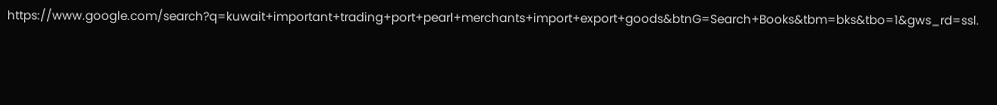https://www.google.com/search?q=kuwait+important+trading+port+pearl+merchants+import+export+goods&btnG=Search+Books&tbm=bks&tbo=1&gws_rd=ssl.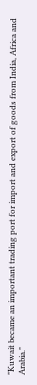"Kuwait became an important trading port for import and export of goods from India, Africa and Arabia."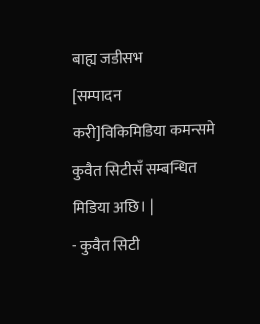बाह्य जडीसभ
[सम्पादन करी]विकिमिडिया कमन्समे कुवैत सिटीसँ सम्बन्धित मिडिया अछि। |
- कुवैत सिटी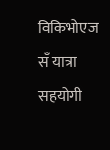विकिभोएज सँ यात्रा सहयोगी